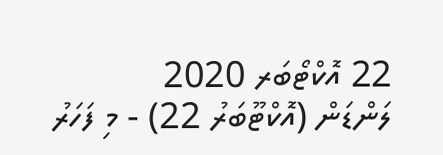22 އޮކްޓޯބަރ 2020
ލަންޑަން (އޮކްޓޫބަރު 22) - މި ފަހަރު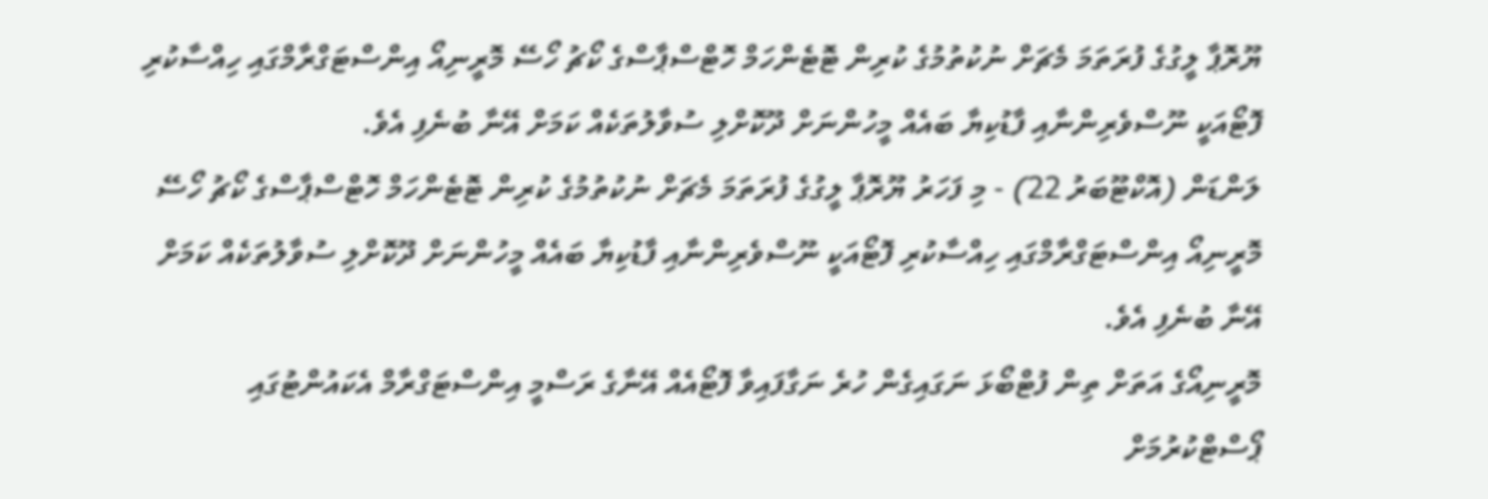ޔޫރޮޕާ ލީގުގެ ފުރަތަމަ މެޗަށް ނުކުތުމުގެ ކުރިން ޓޮޓެންހަމް ހޮޓްސްޕާސްގެ ކޯޗު ހޯސޭ މޮރީނިއޯ އިންސްޓަގްރާމްގައި ހިއްސާކުރި ފޮޓޯއަކީ ނޫސްވެރިންނާއި ފާޑުކިޔާ ބައެއް މީހުންނަށް ދޫކޮށްލި ސުވާލުތަކެއް ކަމަށް އޭނާ ބުނެފި އެވެ.
ލަންޑަން (އޮކްޓޫބަރު 22) - މި ފަހަރު ޔޫރޮޕާ ލީގުގެ ފުރަތަމަ މެޗަށް ނުކުތުމުގެ ކުރިން ޓޮޓެންހަމް ހޮޓްސްޕާސްގެ ކޯޗު ހޯސޭ މޮރީނިއޯ އިންސްޓަގްރާމްގައި ހިއްސާކުރި ފޮޓޯއަކީ ނޫސްވެރިންނާއި ފާޑުކިޔާ ބައެއް މީހުންނަށް ދޫކޮށްލި ސުވާލުތަކެއް ކަމަށް އޭނާ ބުނެފި އެވެ.
މޮރީނިއޯގެ އަތަށް ތިން ފުޓްބޯޅަ ނަގައިގެން ހުރެ ނަގާފައިވާ ފޮޓޯއެއް އޭނާގެ ރަސްމީ އިންސްޓަގްރާމް އެކައުންޓުގައި ޕޯސްޓްކުރުމަށް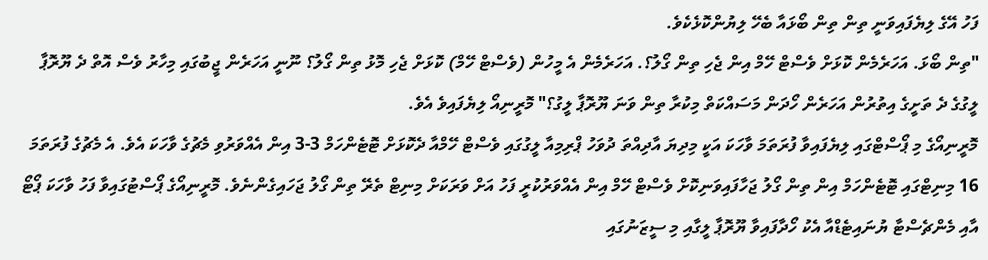ފަހު އޭގެ ލިޔެފައިވަނީ ތިން ތިން ބޯޅައާ ބެހޭ ލިޔުންކޮޅެކެވެ.
"ތިން ބޯޅަ. އަހަރެމެން ކޮޅަށް ވެސްޓް ހޭމް އިން ޖެހި ތިން ގޯލު؟. އަހަރެމެން އެ މީހުން (ވެސްޓް ހޭމް) ކޮޅަށް ޖެހި މޮޅު ތިން ގޯލު؟ ނޫނީ އަހަރެން ޖީބުގައި މިހާރު ވެސް އޮތް ދެ ޔޫރޮޕާ ލީގުގެ ދެ ތަށީގެ އިތުރުން އަހަރެން ހޯދަން މަސައްކަތް މިކުރާ ތިން ވަނަ ޔޫރޮޕާ ލީގު؟" މޮރީނިއޯ ލިޔެފައިވެ އެވެ.
މޮރީނިއޯގެ މި ޕޯސްޓްގައި ލިޔެފައިވާ ފުރަތަމަ ވާހަކަ އަކީ މިދިޔަ އާދިއްތަ ދުވަހު ޕްރިމިއާ ލީގުގައި ވެސްޓް ހޭމްއާ ދެކޮޅަށް ޓޮޓެންހަމް 3-3 އިން އެއްވަރުވި މެޗުގެ ވާހަކަ އެވެ. އެ މެޗުގެ ފުރަތަމަ 16 މިނިޓްގައި ޓޮޓެންހަމް އިން ތިން ގޯލު ޖަހާފައިވަނިކޮށް ވެސްޓް ހޭމް އިން އެއްވަރުކުރީ ފަހު އަށް ވަރަކަށް މިނިޓް ތެރޭ ތިން ގޯލު ޖަހައިގެންނެވެ. މޮރީނިއޯގެ ޕޯސްޓުގައިވާ ފަހު ވާހަކަ ޕޯޓޯ އާއި މެންޗެސްޓާ ޔުނައިޓެޑްއާ އެކު ހޯދާފައިވާ ޔޫރޮޕާ ލީގާއި މި ސީޒަނުގައި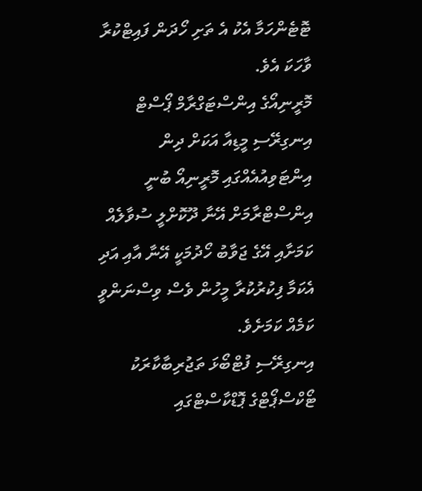ޓޮޓެންހަމާ އެކު އެ ތަށި ހޯދަން ފައިޓްކުރާ ވާހަކަ އެވެ.
މޮރީނިއޯގެ އިންސްޓަގްރާމް ޕޯސްޓް
އިނގިރޭސި މީޑިއާ އަކަށް ދިން އިންޓަވިއުއެއްގައި މޮރީނިއޯ ބުނީ އިންސްޓްރާމަށް އޭނާ ދޫކޮށްލީ ސުވާލެއް ކަމަށާއި އޭގެ ޖަވާބު ހޯދުމަކީ އޭނާ އާއި އަދި އެކަމާ ފިކުރުކުރާ މީހުން ވެސް ވިސްނަންވީ ކަމެއް ކަމަށެވެ.
އިނގިރޭސި ފުޓްބޯޅަ ތަޖުރިބާކާރަކު ޓޯކްސްޕޯޓްގެ ޕޮޑްކާސްޓްގައި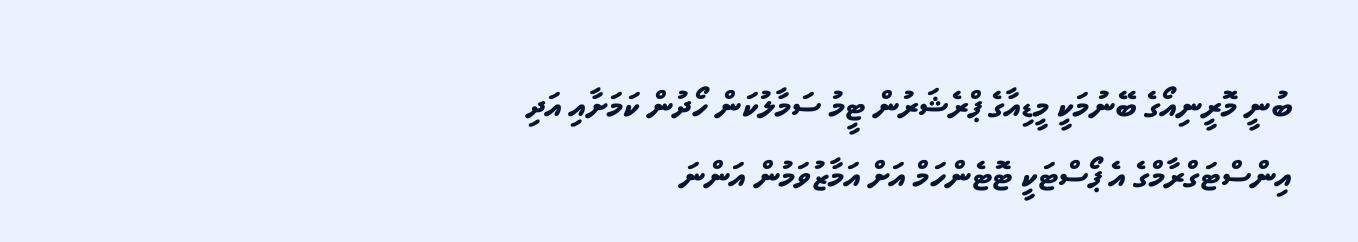ބުނީ މޮރީނިއޯގެ ބޭނުމަކީ މީޑިއާގެ ޕްރެޝަރުން ޓީމު ސަމާލުކަން ހޯދުން ކަމަށާއި އަދި އިންސްޓަގްރާމްގެ އެ ޕޯސްޓަކީ ޓޮޓެންހަމް އަށް އަމާޒުވަމުން އަންނަ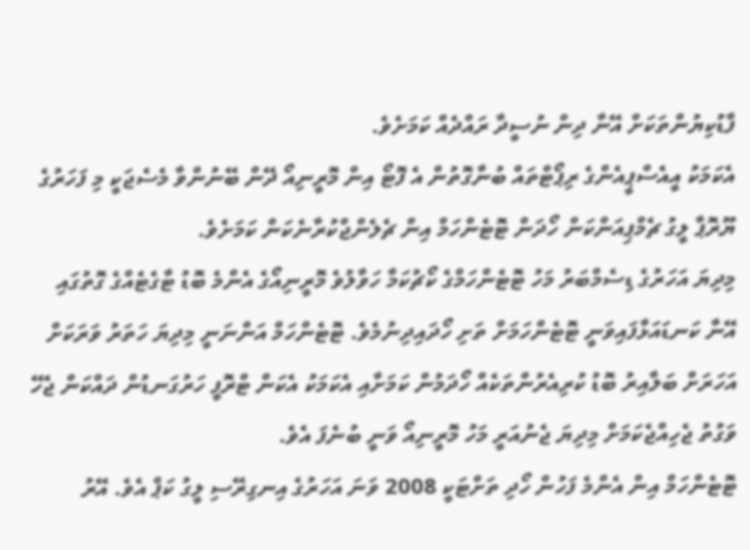ފާޑުކިޔުންތަކަށް އޭނާ ދިން ނުސީދާ ރައްދެއް ކަމަށެވެ.
އެކަމަކު އީއެސްޕީއެންގެ ރިޕޯޓްތައް ބުނާގޮތުން އެ ފޮޓޯ އިން މޮރީނިއޯ ދޭން ބޭނުންވާ މެސެޖަކީ މި ފަހަރުގެ ޔޫރޮޕާ ލީގު ޗެމްޕިއަންކަން ހޯދަން ޓޮޓެންހަމް އިން ޗެލެންޖްކުރާނެކަން ކަމަށެވެ.
މިދިޔަ އަހަރުގެ ޑިސެމްބަރު މަހު ޓޮޓެންހަމްގެ ކޯޗުކަމާ ހަވާލުވެ މޮރީނިއޯގެ އެންމެ ބޮޑު ޓާގެޓެއްގެ ގޮތުގައި އޭނާ ކަނޑައަޅާފައިވަނީ ޓޮޓެންހަމަށް ތަށި ހޯދައިދިނުމެވެ. ޓޮޓެންހަމް އަންނަނީ މިދިޔަ ހަތަރު ވަރަކަށް އަހަރަށް ބަލާއިރު ބޮޑު ކުރިއެރުންތަކެއް ހޯދަމުން ކަމަށާއި އެކަމަކު އެކަން ޓްރޮފީ ހަރުގަނޑުން ދައްކަން ޖެހޭ ވަގުތު ޖެހިއްޖެކަމަށް މިދިޔަ ޖެނުއަރީ މަހު މޮރީނިއޯ ވަނީ ބުނެފަ އެވެ.
ޓޮޓެންހަމް އިން އެންމެ ފަހުން ހޯދި ތަށްޓަކީ 2008 ވަނަ އަހަރުގެ އިނގިރޭސި ލީގު ކަޕް އެވެ. އޭރު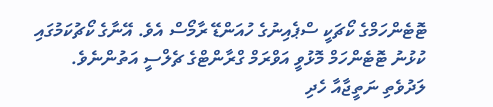ޓޮޓެންހަމްގެ ކޯޗަކީ ސްޕެއިނުގެ ހުއަންޑޭ ރާމޯސް އެވެ. އޭނާގެ ކޯޗުކަމުގައި ކުޅުނު ޓޮޓެންހަމް މޮޅުވީ އަވްރަމް ގްރާންޓްގެ ޗެލްސީ އަތުންނެވެ.
ލަދުވެތި ނަތީޖާއާ ހެދި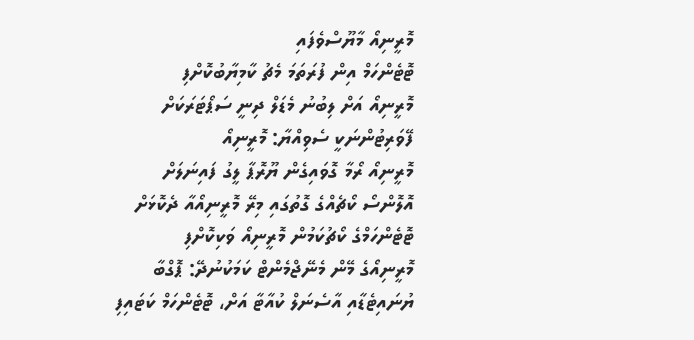މޮރީނިއޯ މާޔޫސްވެފައި
ޓޮޓެންހަމް އިން ފުރަތަމަ މެޗު ކާމިޔާބުކޮށްފި
މޮރީނިއޯ އަށް ލިބުނު މެޑަލް ދިނީ ސަޕޯޓަރަކަށް
ފޭވަރިޓުންނަކީ ސެވިއްޔާ: މޮރީނިއޯ
މޮރީނިއޯ ރޯމާ ގޮވައިގެން ޔޫރޮޕާ ލީގު ފައިނަލަށް
އޮލޮންސޯ ކޯޗެއްގެ ގޮތުގައި މިރޭ މޮރީނިއޯއާ ދެކޮޅަށް
ޓޮޓެންހަމްގެ ކޯޗުކަމުން މޮރީނިއޯ ވަކިކޮށްފި
މޮރީނިއޯގެ މޭން މެނޭޖްމެންޓް ކަމަކުނުދޭ: ޕޮގްބާ
ޔުނައިޓެޑާއި އާސެނަލް ކުއާޓާ އަށް، ޓޮޓެންހަމް ކަޓައިފި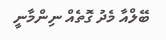ބޭލްއާ މެދު ގޮތެއް ނިންމާނީ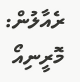ރެއާލުން: މޮރީނިއޯ